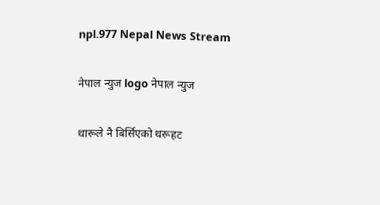npl.977 Nepal News Stream

नेपाल न्युज logo नेपाल न्युज

थारूले नै बिर्सिएको थरूहट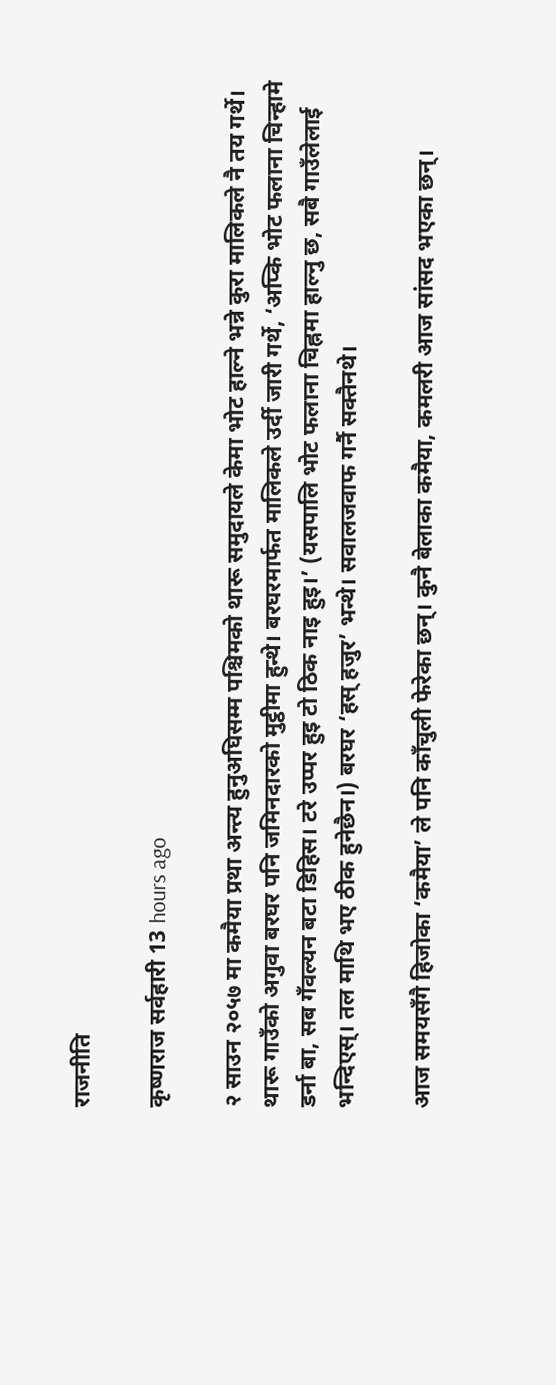राजनीति

कृष्णराज सर्वहारी 13 hours ago

२ साउन २०५७ मा कमैया प्रथा अन्त्य हुनुअघिसम्म पश्चिमको थारू समुदायले केमा भोट हाल्ने भन्ने कुरा मालिकले नै तय गर्थे। थारू गाउँको अगुवा बरघर पनि जमिनदारको मुट्ठीमा हुन्थे। बरघरमार्फत मालिकले उर्दी जारी गर्थे, ‘अप्कि भोट फलाना चिन्हामे डर्ना बा, सब गँवल्यन बटा डिहिस। टरे उप्पर हुइ टो ठिक नाइ हुइ।’ (यसपालि भोट फलाना चिह्नमा हाल्नु छ, सबै गाउँलेलाई भन्दिएस्। तल माथि भए ठीक हुनेछैन।) बरघर ‘हस् हजुर’ भन्थे। सवालजवाफ गर्नै सक्तैनथे।

आज समयसँगै हिजोका ‘कमैया’ ले पनि काँचुली फेरेका छन्। कुनै बेलाका कमैया, कमलरी आज सांसद भएका छन्।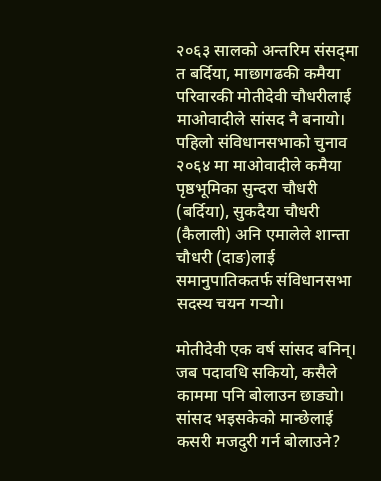२०६३ सालको अन्तरिम संसद्‌मा त बर्दिया, माछागढकी कमैया परिवारकी मोतीदेवी चौधरीलाई माओवादीले सांसद नै बनायो। पहिलो संविधानसभाको चुनाव २०६४ मा माओवादीले कमैया पृष्ठभूमिका सुन्दरा चौधरी (बर्दिया), सुकदैया चौधरी (कैलाली) अनि एमालेले शान्ता चौधरी (दाङ)लाई समानुपातिकतर्फ संविधानसभा सदस्य चयन गर्‍यो।

मोतीदेवी एक वर्ष सांसद बनिन्। जब पदावधि सकियो, कसैले काममा पनि बोलाउन छाड्यो। सांसद भइसकेको मान्छेलाई कसरी मजदुरी गर्न बोलाउने?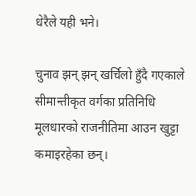धेरैले यही भने।

चुनाव झन् झन् खर्चिलो हुँदै गएकाले सीमान्तीकृत वर्गका प्रतिनिधि मूलधारको राजनीतिमा आउन खुट्टा कमाइरहेका छन्।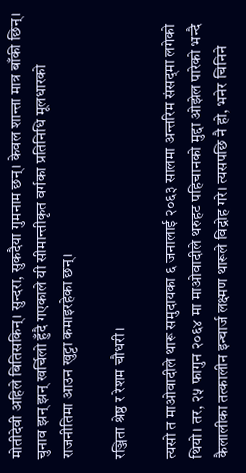मोतीदेवी अहिले बितिसकिन्। सुन्दरा, सुकदैया गुमनाम छन्। केवल शान्ता मात्र बाँकी छिन्। चुनाव झन् झन् खर्चिलो हुँदै गएकाले यी सीमान्तीकृत वर्गका प्रतिनिधि मूलधारको राजनीतिमा आउन खुट्टा कमाइरहेका छन्।

रञ्जिता श्रेष्ठ र रेशम चौधरी।

त्यसो त माओवादीले थारू समुदायका ६ जनालाई २०६३ सालमा अन्तरिम संसद्‌मा लगेको थियो। तर, २५ फागुन २०६४ मा माओवादीले थरुहट पहिचानको मुद्दा ओझेल पारेको भन्दै कैलालीका तत्कालीन इन्चार्ज लक्ष्मण थारूले विद्रोह गरे। त्यसपछि नै हो, भनेर चिनिने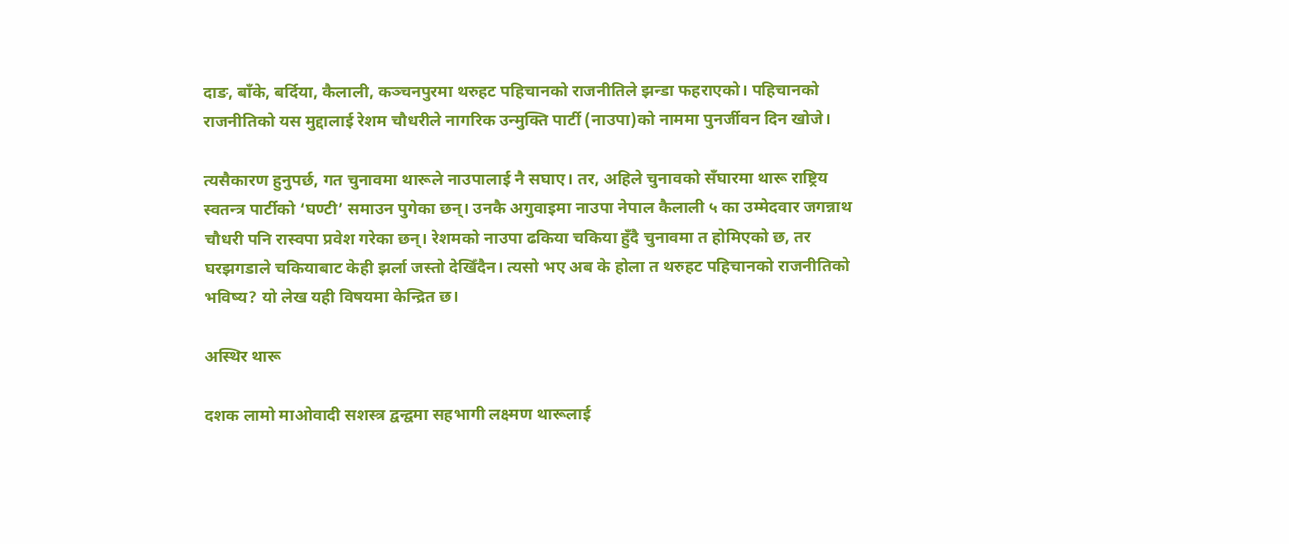दाङ, बाँके, बर्दिया, कैलाली, कञ्चनपुरमा थरुहट पहिचानको राजनीतिले झन्डा फहराएको। पहिचानको राजनीतिको यस मुद्दालाई रेशम चौधरीले नागरिक उन्मुक्ति पार्टी (नाउपा)को नाममा पुनर्जीवन दिन खोजे।

त्यसैकारण हुनुपर्छ, गत चुनावमा थारूले नाउपालाई नै सघाए। तर, अहिले चुनावको सँघारमा थारू राष्ट्रिय स्वतन्त्र पार्टीको ‘घण्टी’ समाउन पुगेका छन्। उनकै अगुवाइमा नाउपा नेपाल कैलाली ५ का उम्मेदवार जगन्नाथ चौधरी पनि रास्वपा प्रवेश गरेका छन्। रेशमको नाउपा ढकिया चकिया हुँदै चुनावमा त होमिएको छ, तर घरझगडाले चकियाबाट केही झर्ला जस्तो देखिँदैन। त्यसो भए अब के होला त थरुहट पहिचानको राजनीतिको भविष्य? यो लेख यही विषयमा केन्द्रित छ।

अस्थिर थारू

दशक लामो माओवादी सशस्त्र द्वन्द्वमा सहभागी लक्ष्मण थारूलाई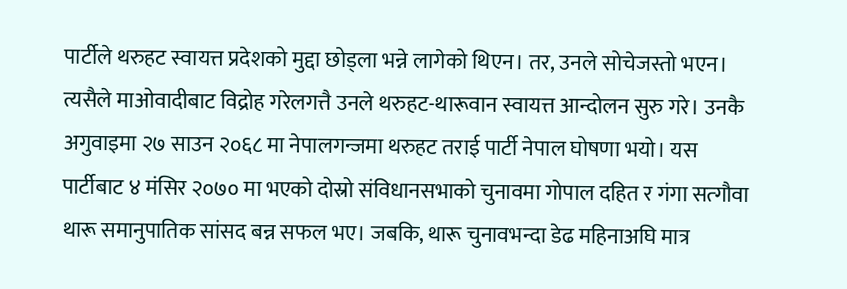पार्टीले थरुहट स्वायत्त प्रदेशको मुद्दा छोड्ला भन्ने लागेको थिएन। तर, उनले सोचेजस्तो भएन। त्यसैले माओवादीबाट विद्रोह गरेलगत्तै उनले थरुहट-थारूवान स्वायत्त आन्दोलन सुरु गरे। उनकै अगुवाइमा २७ साउन २०६८ मा नेपालगन्जमा थरुहट तराई पार्टी नेपाल घोषणा भयो। यस पार्टीबाट ४ मंसिर २०७० मा भएको दोस्रो संविधानसभाको चुनावमा गोपाल दहित र गंगा सत्गौवा थारू समानुपातिक सांसद बन्न सफल भए। जबकि, थारू चुनावभन्दा डेढ महिनाअघि मात्र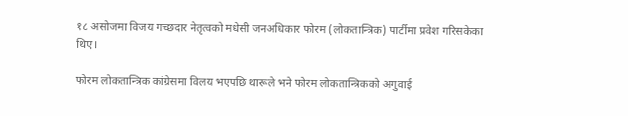१८ असोजमा विजय गच्छदार नेतृत्वको मधेसी जनअधिकार फोरम (लोकतान्त्रिक) पार्टीमा प्रवेश गरिसकेका थिए।

फोरम लोकतान्त्रिक कांग्रेसमा विलय भएपछि थारूले भने फोरम लोकतान्त्रिकको अगुवाई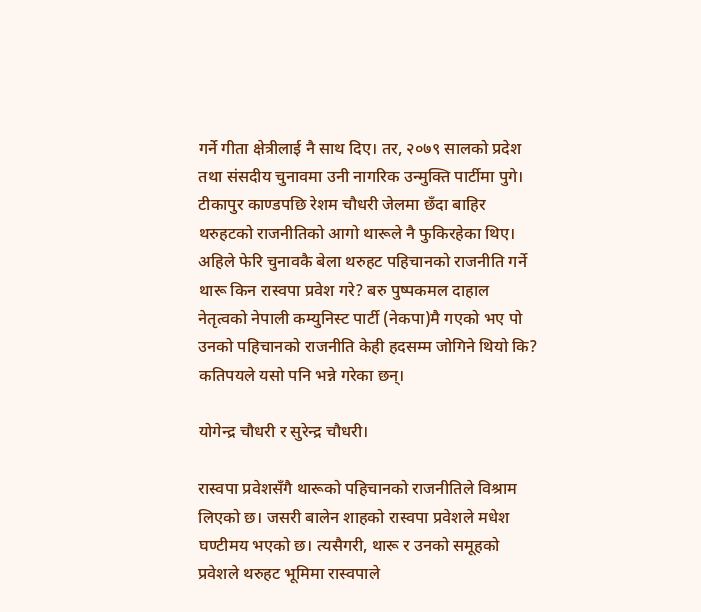गर्ने गीता क्षेत्रीलाई नै साथ दिए। तर, २०७९ सालको प्रदेश तथा संसदीय चुनावमा उनी नागरिक उन्मुक्ति पार्टीमा पुगे। टीकापुर काण्डपछि रेशम चौधरी जेलमा छँदा बाहिर थरुहटको राजनीतिको आगो थारूले नै फुकिरहेका थिए। अहिले फेरि चुनावकै बेला थरुहट पहिचानको राजनीति गर्ने थारू किन रास्वपा प्रवेश गरे? बरु पुष्पकमल दाहाल नेतृत्वको नेपाली कम्युनिस्ट पार्टी (नेकपा)मै गएको भए पो उनको पहिचानको राजनीति केही हदसम्म जोगिने थियो कि? कतिपयले यसो पनि भन्ने गरेका छन्।

योगेन्द्र चौधरी र सुरेन्द्र चौधरी।

रास्वपा प्रवेशसँगै थारूको पहिचानको राजनीतिले विश्राम लिएको छ। जसरी बालेन शाहको रास्वपा प्रवेशले मधेश घण्टीमय भएको छ। त्यसैगरी, थारू र उनको समूहको प्रवेशले थरुहट भूमिमा रास्वपाले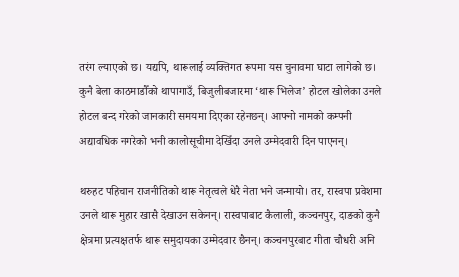तरंग ल्याएको छ। यद्यपि, थारूलाई व्यक्तिगत रूपमा यस चुनावमा घाटा लागेको छ। कुनै बेला काठमाडौँको थापागाउँ, बिजुलीबजारमा ‘थारू भिलेज’ होटल खोलेका उनले होटल बन्द गरेको जानकारी समयमा दिएका रहेनछन्। आफ्नो नामको कम्पनी अद्यावधिक नगरेको भनी कालोसूचीमा देखिँदा उनले उम्मेदवारी दिन पाएनन्।

थरुहट पहिचान राजनीतिको थारू नेतृत्वले धेरै नेता भने जन्मायो। तर, रास्वपा प्रवेशमा उनले थारू मुहार खासै देखाउन सकेनन्। रास्वपाबाट कैलाली, कञ्चनपुर, दाङको कुनै क्षेत्रमा प्रत्यक्षतर्फ थारू समुदायका उम्मेदवार छैनन्। कञ्चनपुरबाट गीता चौधरी अनि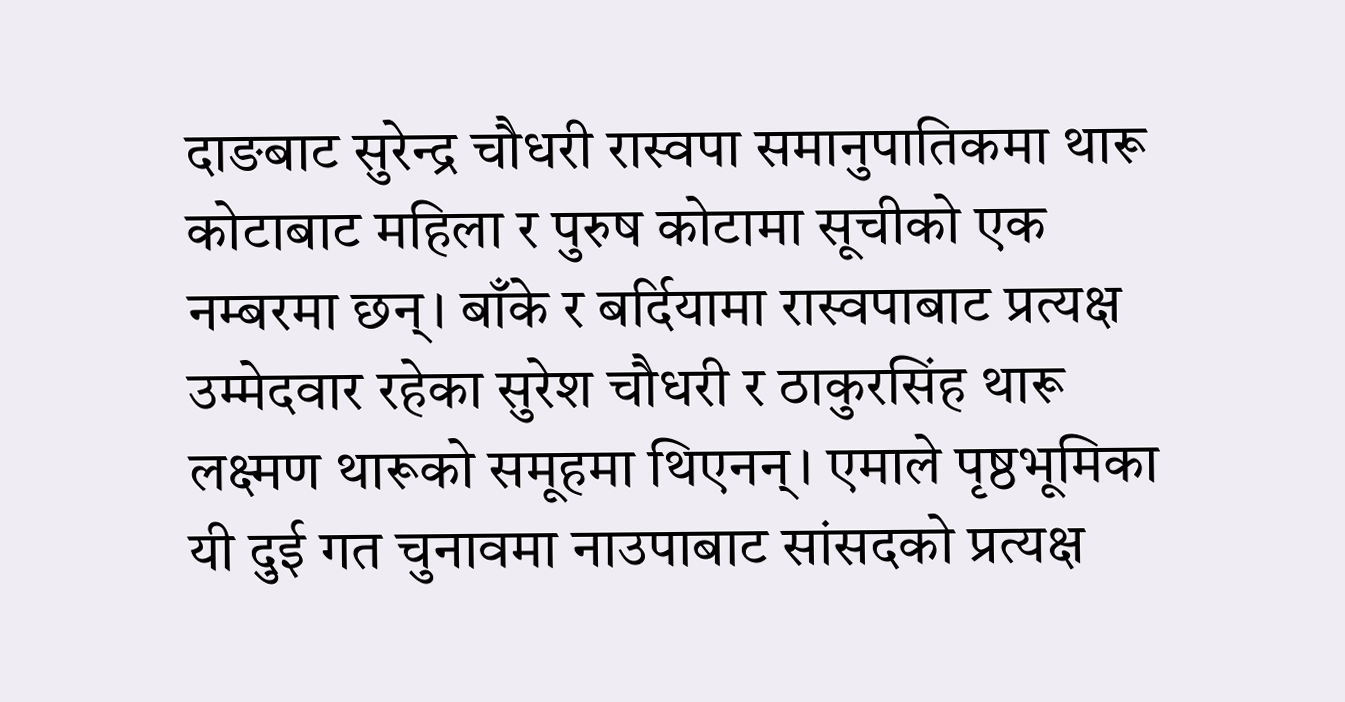दाङबाट सुरेन्द्र चौधरी रास्वपा समानुपातिकमा थारू कोटाबाट महिला र पुरुष कोटामा सूचीको एक नम्बरमा छन्। बाँके र बर्दियामा रास्वपाबाट प्रत्यक्ष उम्मेदवार रहेका सुरेश चौधरी र ठाकुरसिंह थारू लक्ष्मण थारूको समूहमा थिएनन्। एमाले पृष्ठभूमिका यी दुई गत चुनावमा नाउपाबाट सांसदको प्रत्यक्ष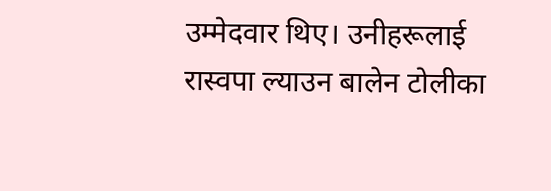उम्मेदवार थिए। उनीहरूलाई रास्वपा ल्याउन बालेन टोलीका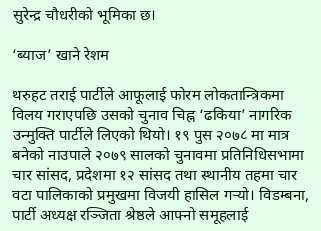सुरेन्द्र चौधरीको भूमिका छ।

‘ब्याज’ खाने रेशम

थरुहट तराई पार्टीले आफूलाई फोरम लोकतान्त्रिकमा विलय गराएपछि उसको चुनाव चिह्न ‘ढकिया’ नागरिक उन्मुक्ति पार्टीले लिएको थियो। १९ पुस २०७८ मा मात्र बनेको नाउपाले २०७९ सालको चुनावमा प्रतिनिधिसभामा चार सांसद, प्रदेशमा १२ सांसद तथा स्थानीय तहमा चार वटा पालिकाको प्रमुखमा विजयी हासिल गर्‍यो। विडम्बना, पार्टी अध्यक्ष रञ्जिता श्रेष्ठले आफ्नो समूहलाई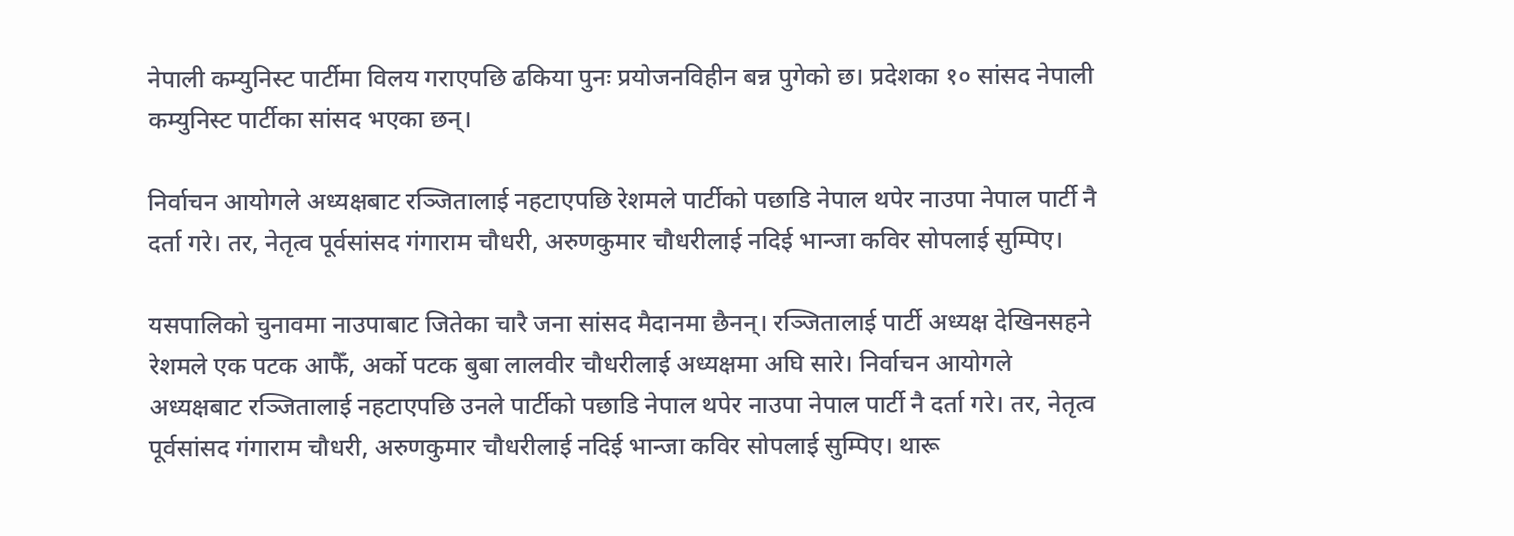नेपाली कम्युनिस्ट पार्टीमा विलय गराएपछि ढकिया पुनः प्रयोजनविहीन बन्न पुगेको छ। प्रदेशका १० सांसद नेपाली कम्युनिस्ट पार्टीका सांसद भएका छन्।

निर्वाचन आयोगले अध्यक्षबाट रञ्जितालाई नहटाएपछि रेशमले पार्टीको पछाडि नेपाल थपेर नाउपा नेपाल पार्टी नै दर्ता गरे। तर, नेतृत्व पूर्वसांसद गंगाराम चौधरी, अरुणकुमार चौधरीलाई नदिई भान्जा कविर सोपलाई सुम्पिए।

यसपालिको चुनावमा नाउपाबाट जितेका चारै जना सांसद मैदानमा छैनन्। रञ्जितालाई पार्टी अध्यक्ष देखिनसहने रेशमले एक पटक आफैँ, अर्को पटक बुबा लालवीर चौधरीलाई अध्यक्षमा अघि सारे। निर्वाचन आयोगले अध्यक्षबाट रञ्जितालाई नहटाएपछि उनले पार्टीको पछाडि नेपाल थपेर नाउपा नेपाल पार्टी नै दर्ता गरे। तर, नेतृत्व पूर्वसांसद गंगाराम चौधरी, अरुणकुमार चौधरीलाई नदिई भान्जा कविर सोपलाई सुम्पिए। थारू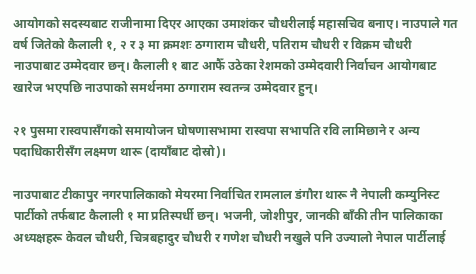आयोगको सदस्यबाट राजीनामा दिएर आएका उमाशंकर चौधरीलाई महासचिव बनाए। नाउपाले गत वर्ष जितेको कैलाली १, २ र ३ मा क्रमशः ठग्गाराम चौधरी, पतिराम चौधरी र विक्रम चौधरी नाउपाबाट उम्मेदवार छन्। कैलाली १ बाट आफैँ उठेका रेशमको उम्मेदवारी निर्वाचन आयोगबाट खारेज भएपछि नाउपाको समर्थनमा ठग्गाराम स्वतन्त्र उम्मेदवार हुन्।

२१ पुसमा रास्वपासँगको समायोजन घोषणासभामा रास्वपा सभापति रवि लामिछाने र अन्य पदाधिकारीसँग लक्ष्मण थारू (दायाँबाट दोस्रो)।

नाउपाबाट टीकापुर नगरपालिकाको मेयरमा निर्वाचित रामलाल डंगौरा थारू नै नेपाली कम्युनिस्ट पार्टीको तर्फबाट कैलाली १ मा प्रतिस्पर्धी छन्। भजनी, जोशीपुर, जानकी बाँकी तीन पालिकाका अध्यक्षहरू केवल चौधरी, चित्रबहादुर चौधरी र गणेश चौधरी नखुले पनि उज्यालो नेपाल पार्टीलाई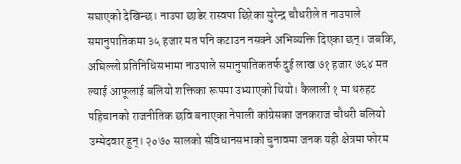सघाएको देखिन्छ। नाउपा छाडेर रास्वपा छिरेका सुरेन्द्र चौधरीले त नाउपाले समानुपातिकमा ३५ हजार मत पनि कटाउन नसक्ने अभिव्यक्ति दिएका छन्। जबकि, अघिल्लो प्रतिनिधिसभामा नाउपाले समानुपातिकतर्फ दुई लाख ७१ हजार ७६४ मत ल्याई आफूलाई बलियो शक्तिका रूपमा उभ्याएको थियो। कैलाली १ मा थरुहट पहिचानको राजनीतिक छवि बनाएका नेपाली कांग्रेसका जनकराज चौधरी बलियो उम्मेदवार हुन्। २०७० सालको संविधानसभाको चुनावमा जनक यही क्षेत्रमा फोरम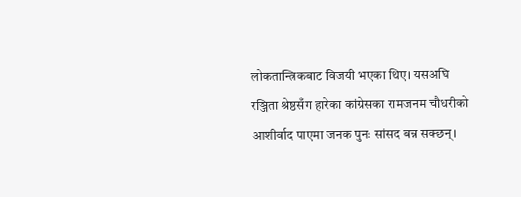लोकतान्त्रिकबाट विजयी भएका थिए। यसअघि रञ्जिता श्रेष्ठसँग हारेका कांग्रेसका रामजनम चौधरीको आशीर्वाद पाएमा जनक पुनः सांसद बन्न सक्छन्।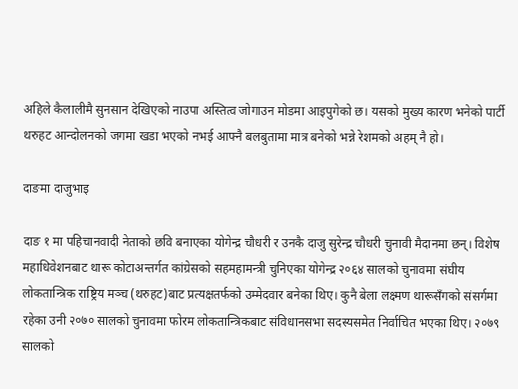अहिले कैलालीमै सुनसान देखिएको नाउपा अस्तित्व जोगाउन मोडमा आइपुगेको छ। यसको मुख्य कारण भनेको पार्टी थरुहट आन्दोलनको जगमा खडा भएको नभई आफ्नै बलबुतामा मात्र बनेको भन्ने रेशमको अहम् नै हो।

दाङमा दाजुभाइ

दाङ १ मा पहिचानवादी नेताको छवि बनाएका योगेन्द्र चौधरी र उनकै दाजु सुरेन्द्र चौधरी चुनावी मैदानमा छन्। विशेष महाधिवेशनबाट थारू कोटाअन्तर्गत कांग्रेसको सहमहामन्त्री चुनिएका योगेन्द्र २०६४ सालको चुनावमा संघीय लोकतान्त्रिक राष्ट्रिय मञ्च (थरुहट)बाट प्रत्यक्षतर्फको उम्मेदवार बनेका थिए। कुनै बेला लक्ष्मण थारूसँगको संसर्गमा रहेका उनी २०७० सालको चुनावमा फोरम लोकतान्त्रिकबाट संविधानसभा सदस्यसमेत निर्वाचित भएका थिए। २०७९ सालको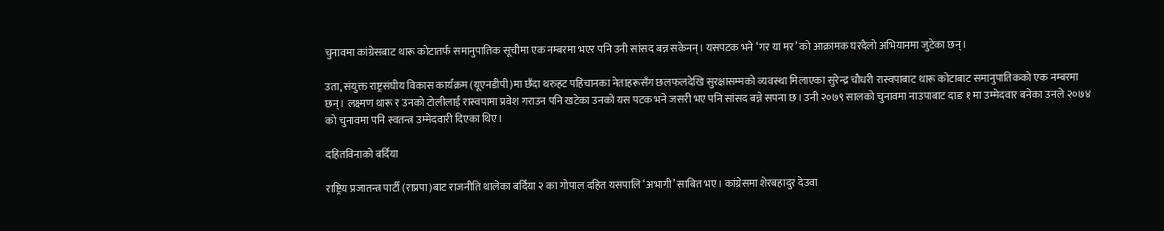चुनावमा कांग्रेसबाट थारू कोटातर्फ समानुपातिक सूचीमा एक नम्बरमा भएर पनि उनी सांसद बन्न सकेनन्। यसपटक भने ‘गर या मर’ को आक्रामक घरदैलो अभियानमा जुटेका छन्।

उता, संयुक्त राष्ट्रसंघीय विकास कार्यक्रम (यूएनडीपी)मा छँदा थरुहट पहिचानका नेताहरूसँग छलफलदेखि सुरक्षासम्मको व्यवस्था मिलाएका सुरेन्द्र चौधरी रास्वपाबाट थारू कोटाबाट समानुपातिकको एक नम्बरमा छन्। लक्ष्मण थारू र उनको टोलीलाई रास्वपामा प्रवेश गराउन पनि खटेका उनको यस पटक भने जसरी भए पनि सांसद बन्ने सपना छ। उनी २०७९ सालको चुनावमा नाउपाबाट दाङ १ मा उम्मेदवार बनेका उनले २०७४ को चुनावमा पनि स्वतन्त्र उम्मेदवारी दिएका थिए।

दहितविनाको बर्दिया

राष्ट्रिय प्रजातन्त्र पार्टी (राप्रपा)बाट राजनीति थालेका बर्दिया २ का गोपाल दहित यसपालि ‘अभागी’ साबित भए। कांग्रेसमा शेरबहादुर देउवा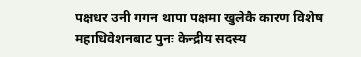पक्षधर उनी गगन थापा पक्षमा खुलेकै कारण विशेष महाधिवेशनबाट पुनः केन्द्रीय सदस्य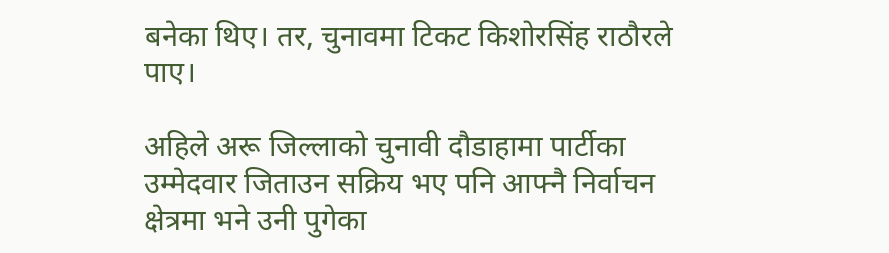बनेका थिए। तर, चुनावमा टिकट किशोरसिंह राठौरले पाए।

अहिले अरू जिल्लाको चुनावी दौडाहामा पार्टीका उम्मेदवार जिताउन सक्रिय भए पनि आफ्नै निर्वाचन क्षेत्रमा भने उनी पुगेका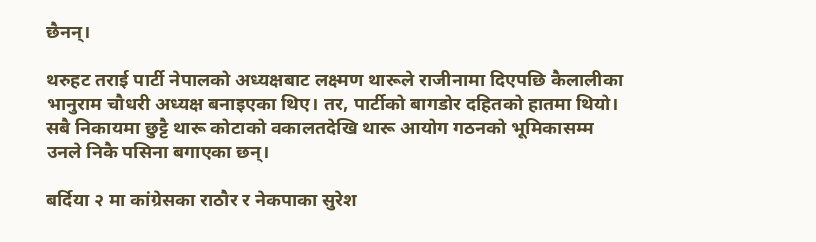छैनन्।

थरुहट तराई पार्टी नेपालको अध्यक्षबाट लक्ष्मण थारूले राजीनामा दिएपछि कैलालीका भानुराम चौधरी अध्यक्ष बनाइएका थिए। तर, पार्टीको बागडोर दहितको हातमा थियो। सबै निकायमा छुट्टै थारू कोटाको वकालतदेखि थारू आयोग गठनको भूमिकासम्म उनले निकै पसिना बगाएका छन्।

बर्दिया २ मा कांग्रेसका राठौर र नेकपाका सुरेश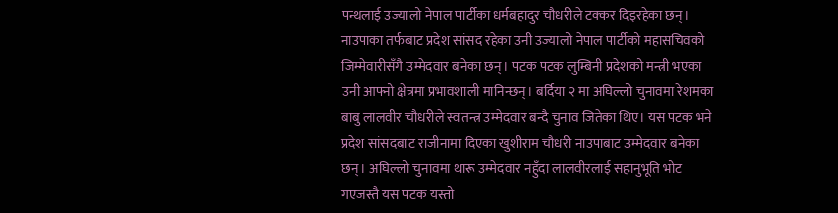पन्थलाई उज्यालो नेपाल पार्टीका धर्मबहादुर चौधरीले टक्कर दिइरहेका छन्। नाउपाका तर्फबाट प्रदेश सांसद रहेका उनी उज्यालो नेपाल पार्टीको महासचिवको जिम्मेवारीसँगै उम्मेदवार बनेका छन्। पटक पटक लुम्बिनी प्रदेशको मन्त्री भएका उनी आफ्नो क्षेत्रमा प्रभावशाली मानिन्छन्। बर्दिया २ मा अघिल्लो चुनावमा रेशमका बाबु लालवीर चौधरीले स्वतन्त्र उम्मेदवार बन्दै चुनाव जितेका थिए। यस पटक भने प्रदेश सांसदबाट राजीनामा दिएका खुशीराम चौधरी नाउपाबाट उम्मेदवार बनेका छन्। अघिल्लो चुनावमा थारू उम्मेदवार नहुँदा लालवीरलाई सहानुभूति भोट गएजस्तै यस पटक यस्तो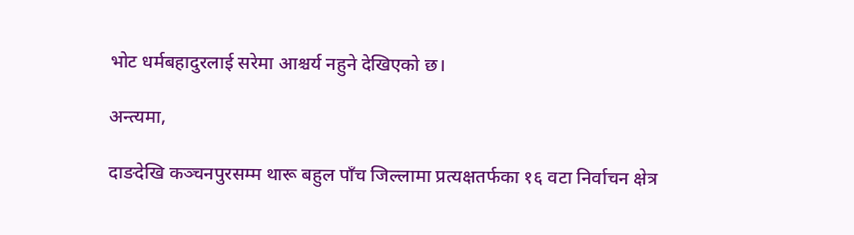भोट धर्मबहादुरलाई सरेमा आश्चर्य नहुने देखिएको छ।

अन्त्यमा,

दाङदेखि कञ्चनपुरसम्म थारू बहुल पाँच जिल्लामा प्रत्यक्षतर्फका १६ वटा निर्वाचन क्षेत्र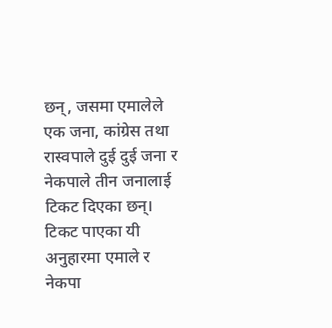छन्, जसमा एमालेले एक जना, कांग्रेस तथा रास्वपाले दुई दुई जना र नेकपाले तीन जनालाई टिकट दिएका छन्। टिकट पाएका यी अनुहारमा एमाले र नेकपा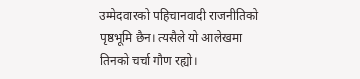उम्मेदवारको पहिचानवादी राजनीतिको पृष्ठभूमि छैन। त्यसैले यो आलेखमा तिनको चर्चा गौण रह्यो।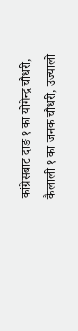कांग्रेसबाट दाङ १ का योगेन्द्र चौधरी, कैलाली १ का जनक चौधरी, उज्यालो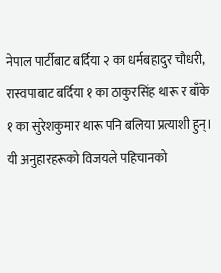नेपाल पार्टीबाट बर्दिया २ का धर्मबहादुर चौधरी, रास्वपाबाट बर्दिया १ का ठाकुरसिंह थारू र बाँके १ का सुरेशकुमार थारू पनि बलिया प्रत्याशी हुन्। यी अनुहारहरूको विजयले पहिचानको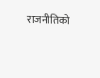राजनीतिको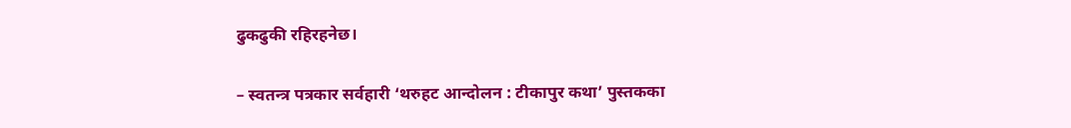ढुकढुकी रहिरहनेछ।

– स्वतन्त्र पत्रकार सर्वहारी ‘थरुहट आन्दोलन : टीकापुर कथा’ पुस्तकका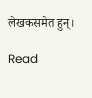लेखकसमेत हुन्।

Read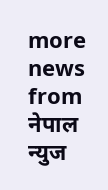more news from नेपाल न्युज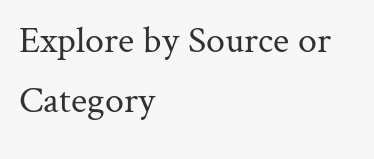Explore by Source or Category